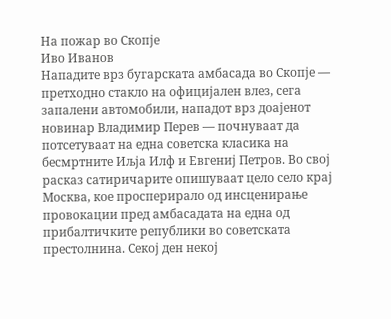На пожар во Скопје
Иво Иванов
Нападите врз бугарската амбасада во Скопје — претходно стакло на официјален влез, сега запалени автомобили, нападот врз доајенот новинар Владимир Перев — почнуваат да потсетуваат на една советска класика на бесмртните Иљја Илф и Евгениј Петров. Во свој расказ сатиричарите опишуваат цело село крај Москва, кое просперирало од инсценирање провокации пред амбасадата на една од прибалтичките републики во советската престолнина. Секој ден некој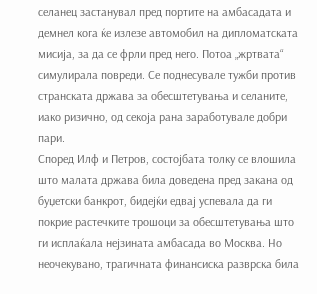селанец застанувал пред портите на амбасадата и демнел кога ќе излезе автомобил на дипломатската мисија, за да се фрли пред него. Потоа „жртвата“ симулирала повреди. Се поднесувале тужби против странската држава за обесштетувања и селаните, иако ризично, од секоја рана заработувале добри пари.
Според Илф и Петров, состојбата толку се влошила што малата држава била доведена пред закана од буџетски банкрот, бидејќи едвај успевала да ги покрие растечките трошоци за обесштетувања што ги исплаќала нејзината амбасада во Москва. Но неочекувано, трагичната финансиска разврска била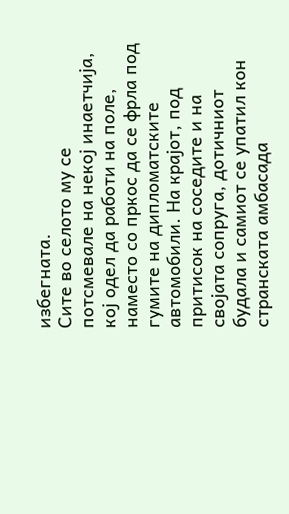избегната.
Сите во селото му се потсмевале на некој инаетчија, кој одел да работи на поле, наместо со пркос да се фрла под гумите на дипломатските автомобили. На крајот, под притисок на соседите и на својата сопруга, дотичниот будала и самиот се упатил кон странската амбасада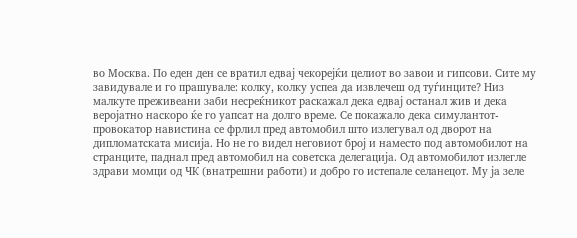во Москва. По еден ден се вратил едвај чекорејќи целиот во завои и гипсови. Сите му завидувале и го прашувале: колку, колку успеа да извлечеш од туѓинците? Низ малкуте преживеани заби несреќникот раскажал дека едвај останал жив и дека веројатно наскоро ќе го уапсат на долго време. Се покажало дека симулантот-провокатор навистина се фрлил пред автомобил што излегувал од дворот на дипломатската мисија. Но не го видел неговиот број и наместо под автомобилот на странците, паднал пред автомобил на советска делегација. Од автомобилот излегле здрави момци од ЧК (внатрешни работи) и добро го истепале селанецот. Му ја зеле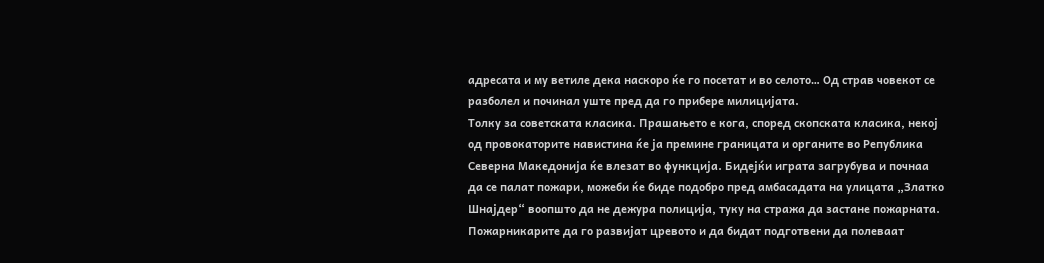адресата и му ветиле дека наскоро ќе го посетат и во селото… Од страв човекот се разболел и починал уште пред да го прибере милицијата.
Толку за советската класика. Прашањето е кога, според скопската класика, некој од провокаторите навистина ќе ја премине границата и органите во Република Северна Македонија ќе влезат во функција. Бидејќи играта загрубува и почнаа да се палат пожари, можеби ќе биде подобро пред амбасадата на улицата „Златко Шнајдер“ воопшто да не дежура полиција, туку на стража да застане пожарната. Пожарникарите да го развијат цревото и да бидат подготвени да полеваат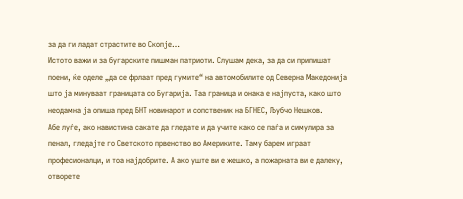за да ги ладат страстите во Скопје…
Истото важи и за бугарските пишман патриоти. Слушам дека, за да си припишат поени, ќе оделе „да се фрлаат пред гумите“ на автомобилите од Северна Македонија што ја минуваат границата со Бугарија. Таа граница и онака е најпуста, како што неодамна ја опиша пред БНТ новинарот и сопственик на БГНЕС, Љубчо Нешков.
Абе луѓе, ако навистина сакате да гледате и да учите како се паѓа и симулира за пенал, гледајте го Светското првенство во Америките. Таму барем играат професионалци, и тоа најдобрите. А ако уште ви е жешко, а пожарната ви е далеку, отворете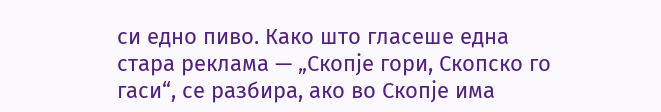си едно пиво. Како што гласеше една стара реклама — „Скопје гори, Скопско го гаси“, се разбира, ако во Скопје има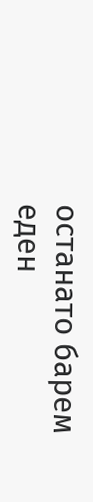останато барем еден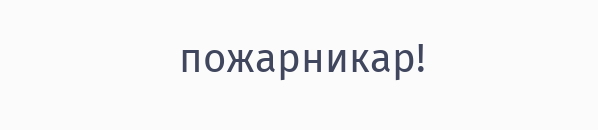пожарникар!